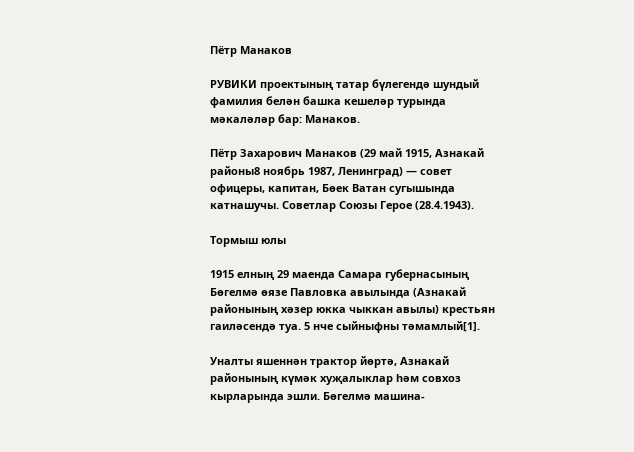Пётр Манаков

РУВИКИ проектының татар бүлегендә шундый фамилия белән башка кешеләр турында мәкаләләр бар: Манаков.

Пётр Захарович Манаков (29 май 1915, Азнакай районы8 ноябрь 1987, Ленинград) — совет офицеры, капитан, Бөек Ватан сугышында катнашучы. Советлар Союзы Герое (28.4.1943).

Тормыш юлы

1915 елның 29 маенда Самара губернасының Бөгелмә өязе Павловка авылында (Азнакай районының хәзер юкка чыккан авылы) крестьян гаиләсендә туа. 5 нче сыйныфны тәмамлый[1].

Уналты яшеннән трактор йөртә, Азнакай районының күмәк хуҗалыклар һәм совхоз кырларында эшли. Бөгелмә машина-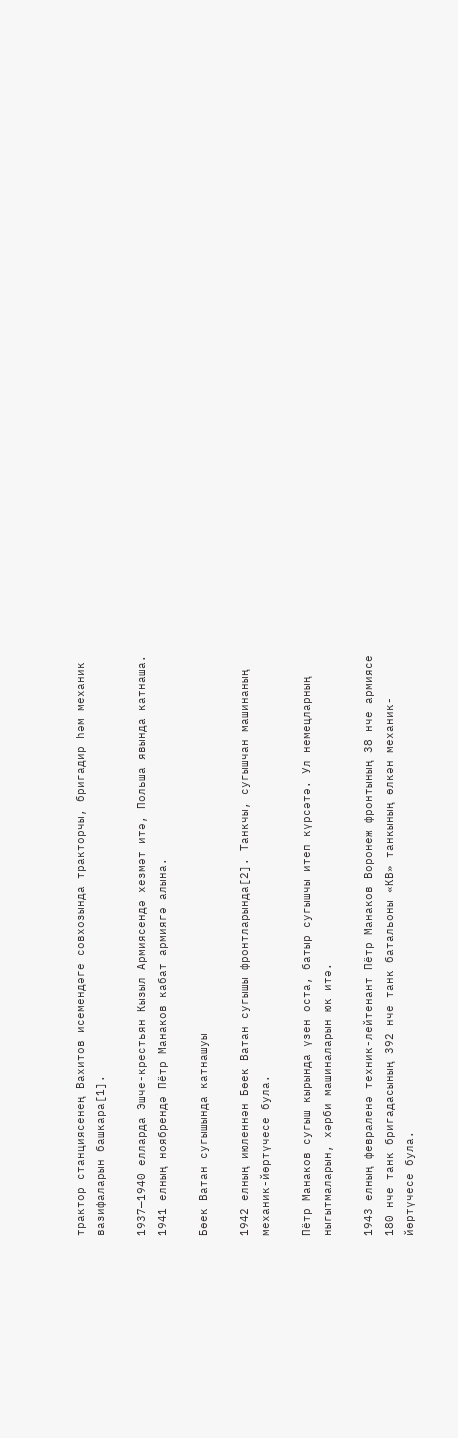трактор станциясенең Вахитов исемендәге совхозында тракторчы, бригадир һәм механик вазифаларын башкара[1].

1937—1940 елларда Эшче-крестьян Кызыл Армиясендә хезмәт итә, Польша явында катнаша. 1941 елның ноябрендә Пётр Манаков кабат армиягә алына.

Бөек Ватан сугышында катнашуы

1942 елның июленнән Бөек Ватан сугышы фронтларында[2]. Танкчы, сугышчан машинаның механик-йөртүчесе була.

Пётр Манаков сугыш кырында үзен оста, батыр сугышчы итеп күрсәтә. Ул немецларның ныгытмаларын, хәрби машиналарын юк итә.

1943 елның февраленә техник-лейтенант Пётр Манаков Воронеж фронтының 38 нче армиясе 180 нче танк бригадасының 392 нче танк батальоны «КВ» танкының өлкән механик-йөртүчесе була.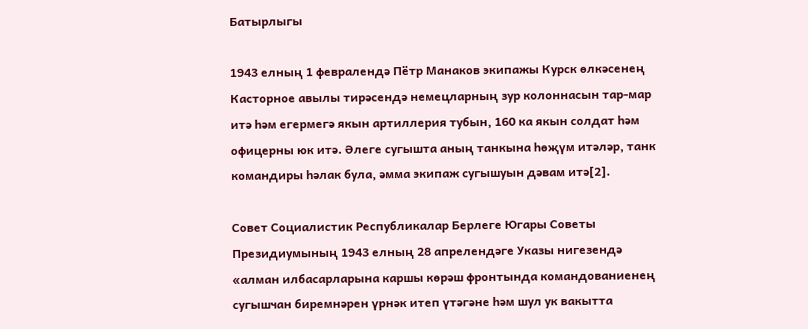Батырлыгы

1943 елның 1 февралендә Пётр Манаков экипажы Курск өлкәсенең Касторное авылы тирәсендә немецларның зур колоннасын тар-мар итә һәм егермегә якын артиллерия тубын, 160 ка якын солдат һәм офицерны юк итә. Әлеге сугышта аның танкына һөҗүм итәләр, танк командиры һәлак була, әмма экипаж сугышуын дәвам итә[2].

Совет Социалистик Республикалар Берлеге Югары Советы Президиумының 1943 елның 28 апрелендәге Указы нигезендә «алман илбасарларына каршы көрәш фронтында командованиенең сугышчан биремнәрен үрнәк итеп үтәгәне һәм шул ук вакытта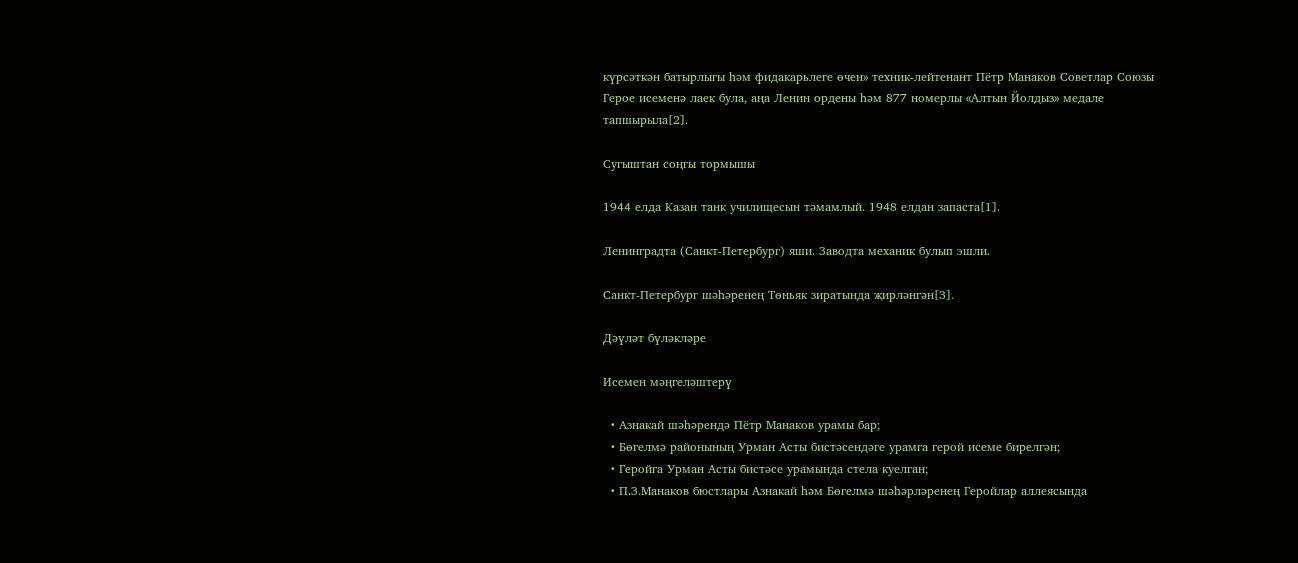күрсәткән батырлыгы һәм фидакарьлеге өчен» техник-лейтенант Пётр Манаков Советлар Союзы Герое исеменә лаек була, аңа Ленин ордены һәм 877 номерлы «Алтын Йолдыз» медале тапшырыла[2].

Сугыштан соңгы тормышы

1944 елда Казан танк училищесын тәмамлый. 1948 елдан запаста[1].

Ленинградта (Санкт-Петербург) яши. Заводта механик булып эшли.

Санкт-Петербург шәһәренең Төньяк зиратында җирләнгән[3].

Дәүләт бүләкләре

Исемен мәңгеләштерү

  • Азнакай шәһәрендә Пётр Манаков урамы бар;
  • Бөгелмә районының Урман Асты бистәсендәге урамга герой исеме бирелгән;
  • Геройга Урман Асты бистәсе урамында стела куелган;
  • П.З.Манаков бюстлары Азнакай һәм Бөгелмә шәһәрләренең Геройлар аллеясында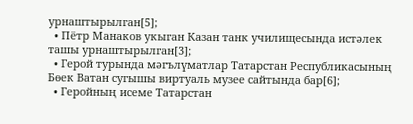урнаштырылган[5];
  • Пётр Манаков укыган Казан танк училищесында истәлек ташы урнаштырылган[3];
  • Герой турында мәгълүматлар Татарстан Республикасының Бөек Ватан сугышы виртуаль музее сайтында бар[6];
  • Геройның исеме Татарстан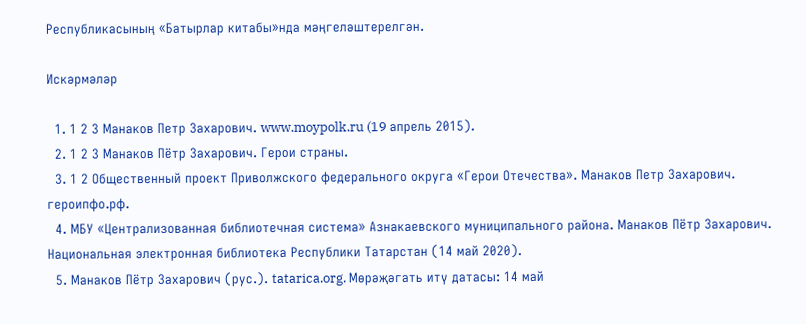Республикасының «Батырлар китабы»нда мәңгеләштерелгән.

Искәрмәләр

  1. 1 2 3 Манаков Петр Захарович. www.moypolk.ru (19 апрель 2015).
  2. 1 2 3 Манаков Пётр Захарович. Герои страны.
  3. 1 2 Общественный проект Приволжского федерального округа «Герои Отечества». Манаков Петр Захарович. героипфо.рф.
  4. МБУ «Централизованная библиотечная система» Азнакаевского муниципального района. Манаков Пётр Захарович. Национальная электронная библиотека Республики Татарстан (14 май 2020).
  5. Манаков Пётр Захарович (рус.). tatarica.org. Мөрәҗәгать итү датасы: 14 май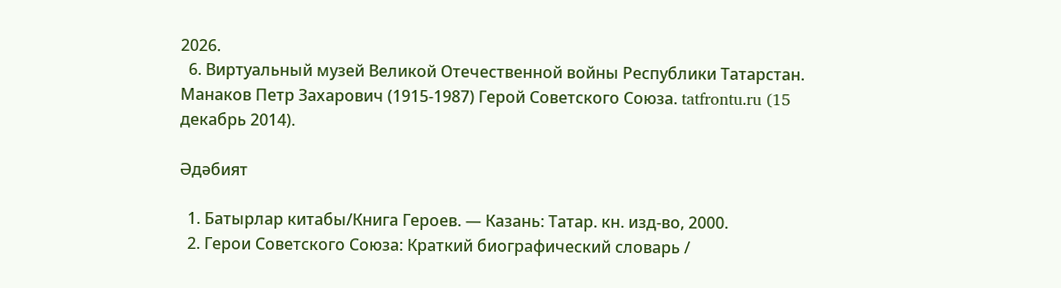2026.
  6. Виртуальный музей Великой Отечественной войны Республики Татарстан. Манаков Петр Захарович (1915-1987) Герой Советского Союза. tatfrontu.ru (15 декабрь 2014).

Әдәбият

  1. Батырлар китабы/Книга Героев. — Казань: Татар. кн. изд-во, 2000.
  2. Герои Советского Союза: Краткий биографический словарь /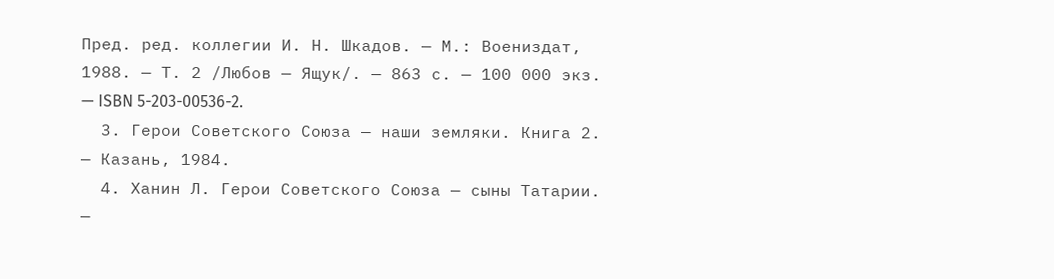Пред. ред. коллегии И. Н. Шкадов. — М.: Воениздат, 1988. — Т. 2 /Любов — Ящук/. — 863 с. — 100 000 экз. — ISBN 5-203-00536-2.
  3. Герои Советского Союза — наши земляки. Книга 2. — Казань, 1984.
  4. Ханин Л. Герои Советского Союза — сыны Татарии. —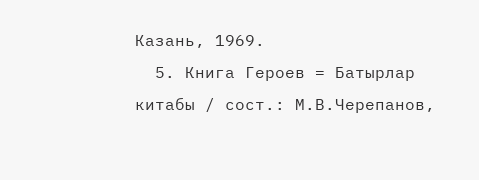Казань, 1969.
  5. Книга Героев = Батырлар китабы / сост.: М.В.Черепанов,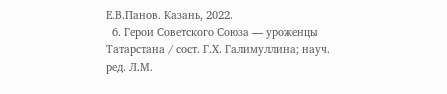Е.В.Панов. Казань, 2022.
  6. Герои Советского Союза — уроженцы Татарстана / сост. Г.Х. Галимуллина; науч. ред. Л.М.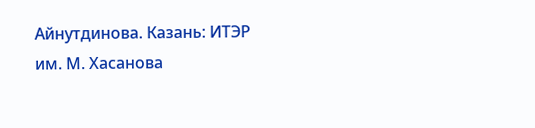Айнутдинова. Казань: ИТЭР им. М. Хасанова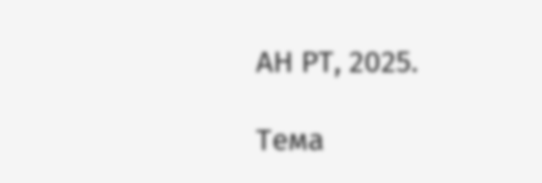АН РТ, 2025.

Тема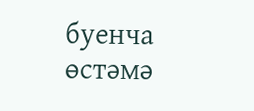буенча өстәмә